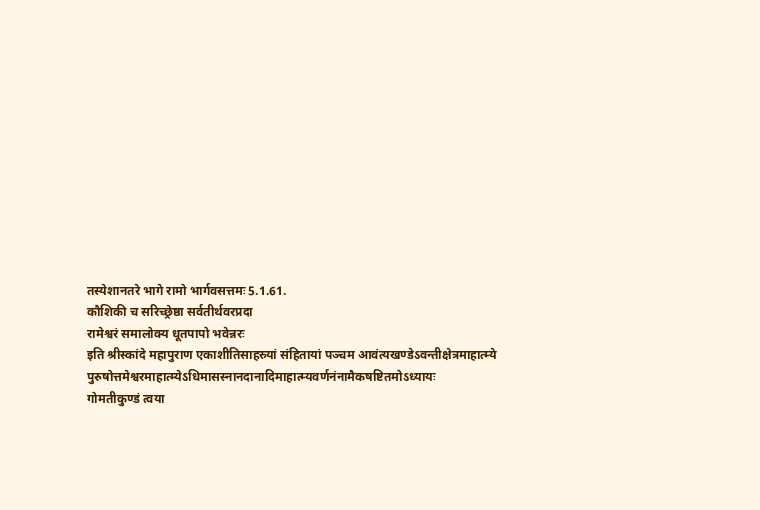तस्येशानतरे भागे रामो भार्गवसत्तमः 5.1.61.
कौशिकी च सरिच्छ्रेष्ठा सर्वतीर्थवरप्रदा
रामेश्वरं समालोक्य धूतपापो भवेन्नरः
इति श्रीस्कांदे महापुराण एकाशीतिसाहस्र्यां संहितायां पञ्चम आवंत्यखण्डेऽवन्तीक्षेत्रमाहात्म्ये पुरुषोत्तमेश्वरमाहात्म्येऽधिमासस्नानदानादिमाहात्म्यवर्णनंनामैकषष्टितमोऽध्यायः
गोमतीकुण्डं त्वया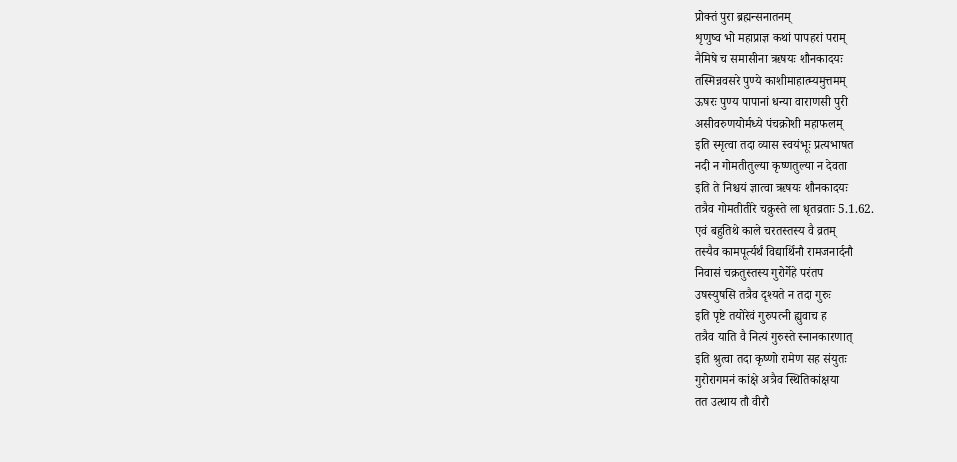प्रोक्तं पुरा ब्रह्मन्सनातनम्
शृणुष्व भो महाप्राज्ञ कथां पापहरां पराम्
नैमिषे च समासीना ऋषयः शौनकादयः
तस्मिन्नवसरे पुण्ये काशीमाहात्म्यमुत्तमम्
ऊषरः पुण्य पापानां धन्या वाराणसी पुरी
असीवरुणयोर्मध्ये पंचक्रोशी महाफलम्
इति स्मृत्वा तदा व्यास स्वयंभूः प्रत्यभाषत
नदी न गोमतीतुल्या कृष्णतुल्या न देवता
इति ते निश्चयं ज्ञात्वा ऋषयः शौनकादयः
तत्रैव गोमतीतीरे चक्रुस्ते ला धृतव्रताः 5.1.62.
एवं बहुतिथे काले चरतस्तस्य वै व्रतम्
तस्यैव कामपूर्त्यर्थं विद्यार्थिनौ रामजनार्दनौ
निवासं चक्रतुस्तस्य गुरोर्गेहे परंतप
उषस्युषसि तत्रैव दृश्यते न तदा गुरुः
इति पृष्टे तयोरेवं गुरुपत्नी ह्युवाच ह
तत्रैव याति वै नित्यं गुरुस्ते स्नानकारणात्
इति श्रुत्वा तदा कृष्णो रामेण सह संयुतः
गुरोरागमनं कांक्षे अत्रैव स्थितिकांक्षया
तत उत्थाय तौ वीरौ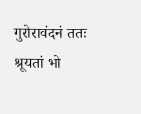गुरोरावंदनं ततः
श्रूयतां भो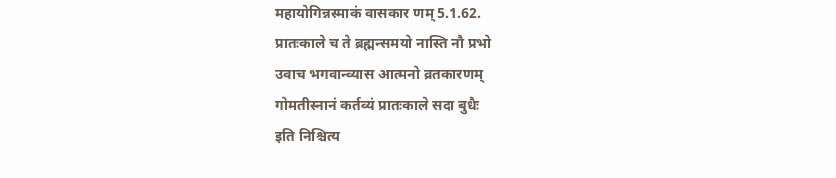महायोगिन्नस्माकं वासकार णम् 5.1.62.
प्रातःकाले च ते ब्रह्मन्समयो नास्ति नौ प्रभो
उवाच भगवान्व्यास आत्मनो व्रतकारणम्
गोमतीस्नानं कर्तव्यं प्रातःकाले सदा बुधैः
इति निश्चित्य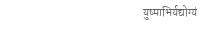युष्माभिर्यद्योग्यं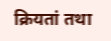क्रियतां तथा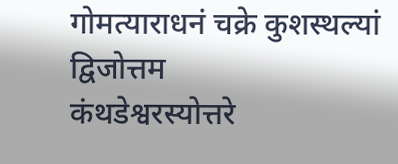गोमत्याराधनं चक्रे कुशस्थल्यां द्विजोत्तम
कंथडेश्वरस्योत्तरे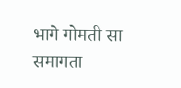भागे गोमती सा समागता